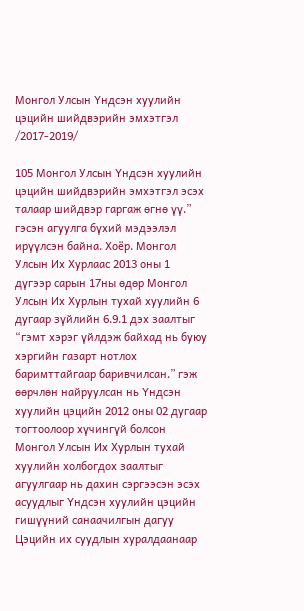Монгол Улсын Үндсэн хуулийн цэцийн шийдвэрийн эмхэтгэл /2017-2019/

105 Монгол Улсын Үндсэн хуулийн цэцийн шийдвэрийн эмхэтгэл эсэх талаар шийдвэр гаргаж өгнө үү.” гэсэн агуулга бүхий мэдээлэл ирүүлсэн байна. Хоёр. Монгол Улсын Их Хурлаас 2013 оны 1 дүгээр сарын 17ны өдөр Монгол Улсын Их Хурлын тухай хуулийн 6 дугаар зүйлийн 6.9.1 дэх заалтыг “гэмт хэрэг үйлдэж байхад нь буюу хэргийн газарт нотлох баримттайгаар баривчилсан.” гэж өөрчлөн найруулсан нь Үндсэн хуулийн цэцийн 2012 оны 02 дугаар тогтоолоор хүчингүй болсон Монгол Улсын Их Хурлын тухай хуулийн холбогдох заалтыг агуулгаар нь дахин сэргээсэн эсэх асуудлыг Үндсэн хуулийн цэцийн гишүүний санаачилгын дагуу Цэцийн их суудлын хуралдаанаар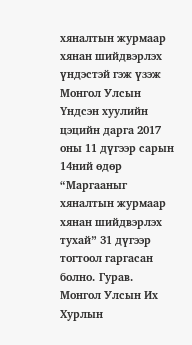хяналтын журмаар хянан шийдвэрлэх үндэстэй гэж үзэж Монгол Улсын Үндсэн хуулийн цэцийн дарга 2017 оны 11 дүгээр сарын 14ний өдөр “Маргааныг хяналтын журмаар хянан шийдвэрлэх тухай” 31 дүгээр тогтоол гаргасан болно. Гурав. Монгол Улсын Их Хурлын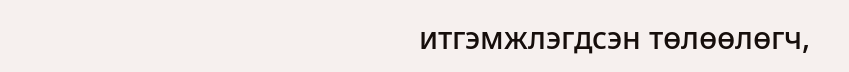итгэмжлэгдсэн төлөөлөгч,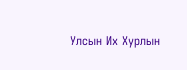Улсын Их Хурлын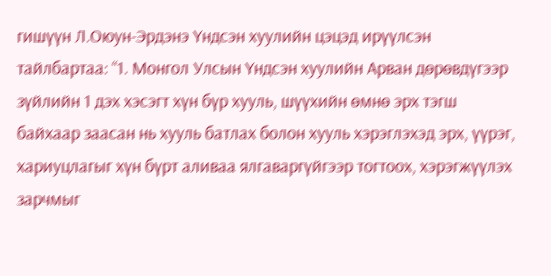гишүүн Л.Оюун-Эрдэнэ Үндсэн хуулийн цэцэд ирүүлсэн тайлбартаа: “1. Монгол Улсын Үндсэн хуулийн Арван дөрөвдүгээр зүйлийн 1 дэх хэсэгт хүн бүр хууль, шүүхийн өмнө эрх тэгш байхаар заасан нь хууль батлах болон хууль хэрэглэхэд эрх, үүрэг, хариуцлагыг хүн бүрт аливаа ялгаваргүйгээр тогтоох, хэрэгжүүлэх зарчмыг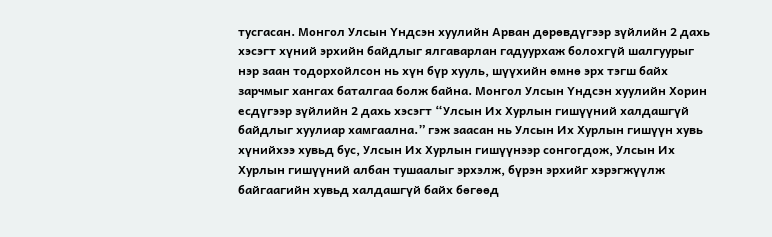тусгасан. Монгол Улсын Үндсэн хуулийн Арван дөрөвдүгээр зүйлийн 2 дахь хэсэгт хүний эрхийн байдлыг ялгаварлан гадуурхаж болохгүй шалгуурыг нэр заан тодорхойлсон нь хүн бүр хууль, шүүхийн өмнө эрх тэгш байх зарчмыг хангах баталгаа болж байна. Монгол Улсын Үндсэн хуулийн Хорин есдүгээр зүйлийн 2 дахь хэсэгт “Улсын Их Хурлын гишүүний халдашгүй байдлыг хуулиар хамгаална.” гэж заасан нь Улсын Их Хурлын гишүүн хувь хүнийхээ хувьд бус, Улсын Их Хурлын гишүүнээр сонгогдож, Улсын Их Хурлын гишүүний албан тушаалыг эрхэлж, бүрэн эрхийг хэрэгжүүлж байгаагийн хувьд халдашгүй байх бөгөөд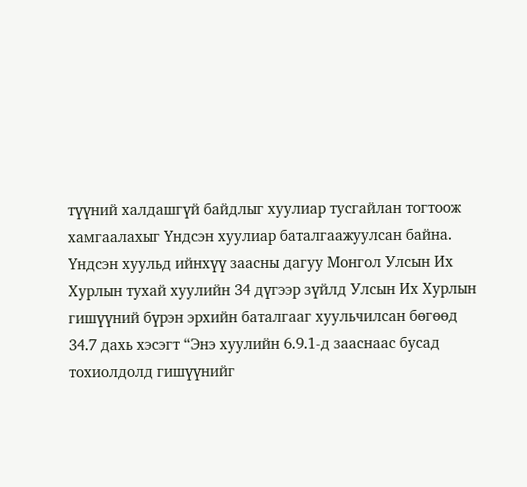түүний халдашгүй байдлыг хуулиар тусгайлан тогтоож хамгаалахыг Үндсэн хуулиар баталгаажуулсан байна. Үндсэн хуульд ийнхүү заасны дагуу Монгол Улсын Их Хурлын тухай хуулийн 34 дүгээр зүйлд Улсын Их Хурлын гишүүний бүрэн эрхийн баталгааг хуульчилсан бөгөөд 34.7 дахь хэсэгт “Энэ хуулийн 6.9.1-д зааснаас бусад тохиолдолд гишүүнийг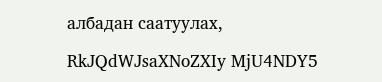албадан саатуулах,

RkJQdWJsaXNoZXIy MjU4NDY5